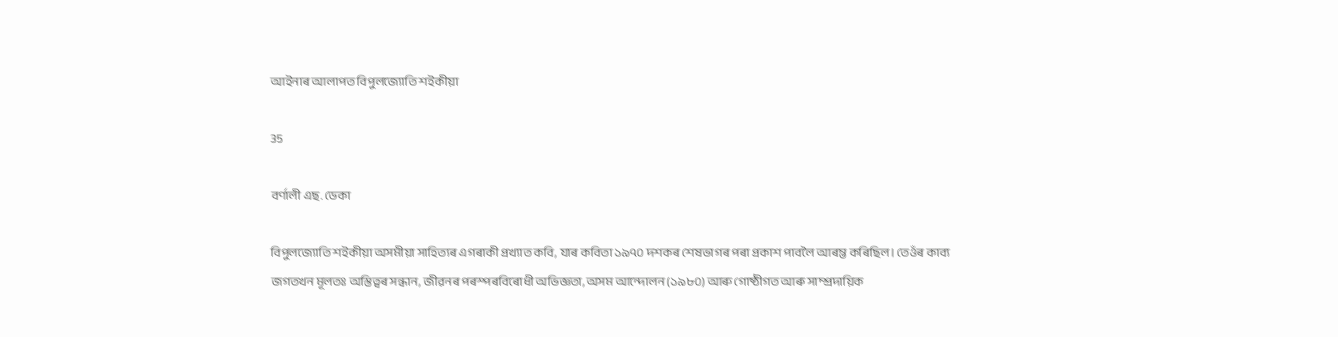আইনাৰ আলাপত বিপুলজ্যোতি শ‍ইকীয়া

35

বর্ণালী এছ. ডেকা

বিপুলজ্যোতি শ‍ইকীয়া অসমীয়া সাহিত্যৰ এগৰাকী প্ৰখ্যাত কবি, যাৰ কবিতা ১৯৭০ দশকৰ শেষভাগৰ পৰা প্ৰকাশ পাবলৈ আৰম্ভ কৰিছিল। তেওঁৰ কাব্য জগতখন মূলতঃ অস্তিত্বৰ সন্ধান, জীৱনৰ পৰস্পৰবিৰোধী অভিজ্ঞতা, অসম আন্দোলন (১৯৮০) আৰু গোষ্ঠীগত আৰু সাম্প্ৰদায়িক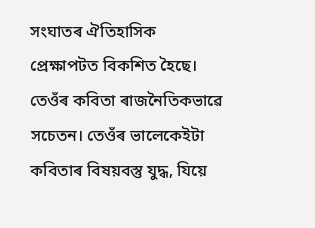সংঘাতৰ ঐতিহাসিক প্ৰেক্ষাপটত বিকশিত হৈছে। তেওঁৰ কবিতা ৰাজনৈতিকভাৱে সচেতন। তেওঁৰ ভালেকেইটা কবিতাৰ বিষয়বস্তু যুদ্ধ, যিয়ে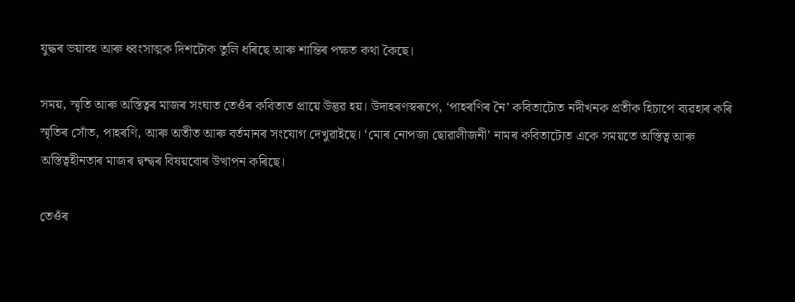যুদ্ধৰ ভয়াবহ আৰু ধ্বংসাত্মক দিশটোক তুলি ধৰিছে আৰু শান্তিৰ পক্ষত কথা কৈছে।

সময়, স্মৃতি আৰু অস্তিত্বৰ মাজৰ সংঘাত তেওঁৰ কবিতাত প্ৰায়ে উদ্ভৱ হয়। উদাহৰণস্বৰূপে, ‘পাহৰণিৰ নৈ’ কবিতাটোত নদীখনক প্ৰতীক হিচাপে ব্যৱহাৰ কৰি স্মৃতিৰ সোঁত, পাহৰণি, আৰু অতীত আৰু বৰ্তমানৰ সংযোগ দেখুৱাইছে। ‘মোৰ নোপজা ছোৱালীজনী’ নামৰ কবিতাটোত একে সময়তে অস্তিত্ব আৰু অস্তিত্বহীনতাৰ মাজৰ দ্বন্দ্বৰ বিষয়বোৰ উত্থাপন কৰিছে।

তেওঁৰ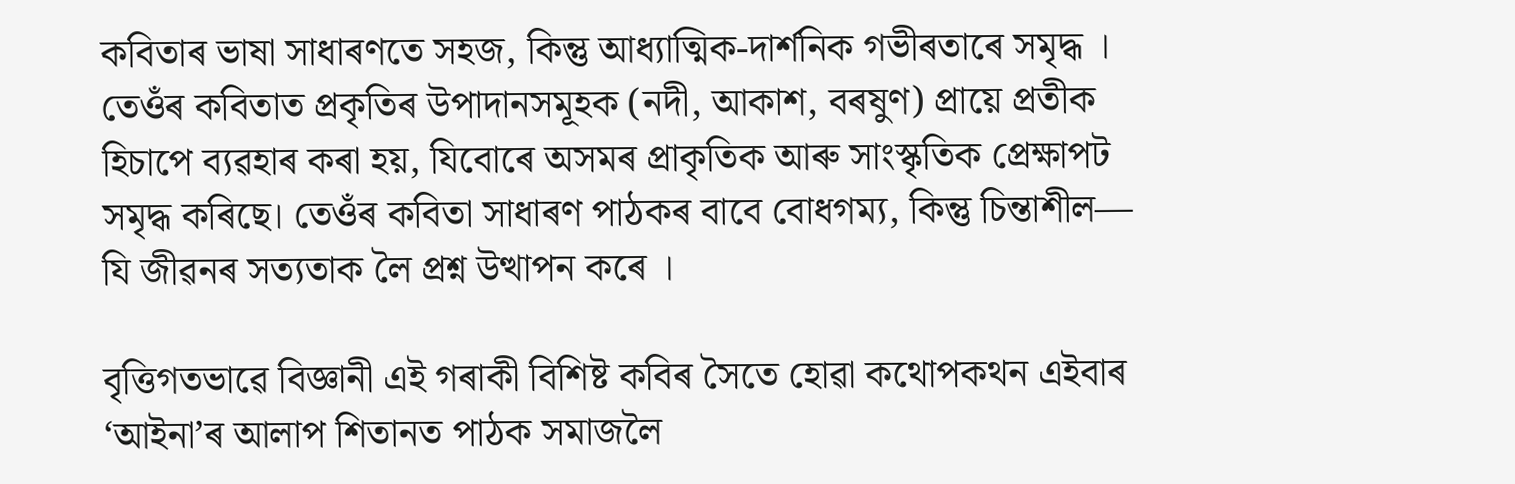কবিতাৰ ভাষা সাধাৰণতে সহজ, কিন্তু আধ্যাত্মিক-দার্শনিক গভীৰতাৰে সমৃদ্ধ । তেওঁৰ কবিতাত প্ৰকৃতিৰ উপাদানসমূহক (নদী, আকাশ, বৰষুণ) প্ৰায়ে প্ৰতীক হিচাপে ব্যৱহাৰ কৰা হয়, যিবোৰে অসমৰ প্ৰাকৃতিক আৰু সাংস্কৃতিক প্ৰেক্ষাপট সমৃদ্ধ কৰিছে। তেওঁৰ কবিতা সাধাৰণ পাঠকৰ বাবে বোধগম্য, কিন্তু চিন্তাশীল— যি জীৱনৰ সত্যতাক লৈ প্রশ্ন উত্থাপন কৰে ।

বৃত্তিগতভাৱে বিজ্ঞানী এই গৰাকী বিশিষ্ট কবিৰ সৈতে হোৱা কথোপকথন এইবাৰ ‘আইনা’ৰ আলাপ শিতানত পাঠক সমাজলৈ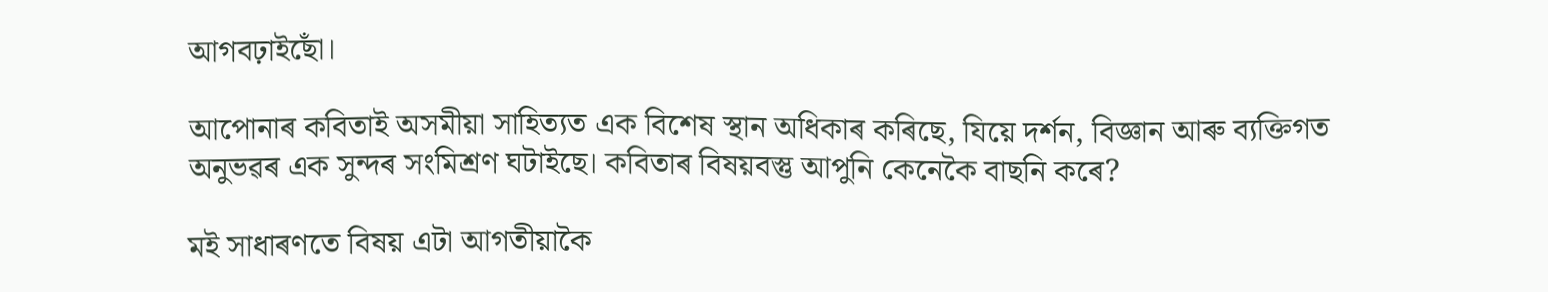আগবঢ়াইছোঁ।

আপোনাৰ কবিতাই অসমীয়া সাহিত্যত এক বিশেষ স্থান অধিকাৰ কৰিছে, যিয়ে দৰ্শন, বিজ্ঞান আৰু ব্যক্তিগত অনুভৱৰ এক সুন্দৰ সংমিশ্ৰণ ঘটাইছে। কবিতাৰ বিষয়বস্তু আপুনি কেনেকৈ বাছনি কৰে?

মই সাধাৰণতে বিষয় এটা আগতীয়াকৈ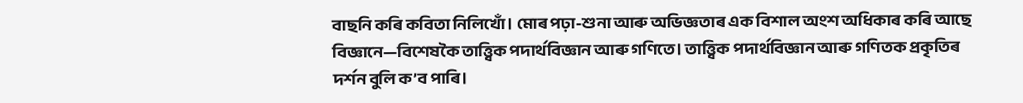বাছনি কৰি কবিতা নিলিখোঁ। মোৰ পঢ়া-শুনা আৰু অভিজ্ঞতাৰ এক বিশাল অংশ অধিকাৰ কৰি আছে বিজ্ঞানে—বিশেষকৈ তাত্ত্বিক পদার্থবিজ্ঞান আৰু গণিতে। তাত্ত্বিক পদার্থবিজ্ঞান আৰু গণিতক প্ৰকৃতিৰ দৰ্শন বুলি ক’ব পাৰি।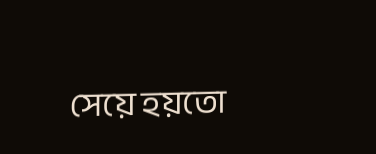সেয়ে হয়তো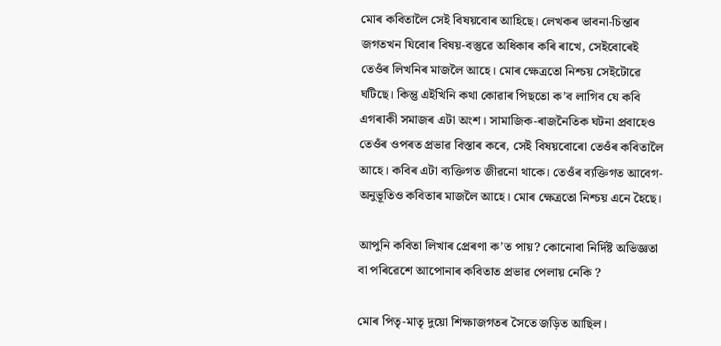মোৰ কবিতালৈ সেই বিষয়বোৰ আহিছে। লেখকৰ ভাবনা-চিন্তাৰ জগতখন যিবোৰ বিষয়-বস্তুৱে অধিকাৰ কৰি ৰাখে, সেইবোৰেই তেওঁৰ লিখনিৰ মাজলৈ আহে। মোৰ ক্ষেত্ৰতো নিশ্চয় সেইটোৱে ঘটিছে। কিন্তু এইখিনি কথা কোৱাৰ পিছতো ক’ব লাগিব যে কবি এগৰাকী সমাজৰ এটা অংশ। সামাজিক-ৰাজনৈতিক ঘটনা প্রবাহেও তেওঁৰ ওপৰত প্ৰভাৱ বিস্তাৰ কৰে, সেই বিষয়বোৰো তেওঁৰ কবিতালৈ আহে। কবিৰ এটা ব্যক্তিগত জীৱনো থাকে। তেওঁৰ ব্যক্তিগত আবেগ-অনুভূতিও কবিতাৰ মাজলৈ আহে। মোৰ ক্ষেত্ৰতো নিশ্চয় এনে হৈছে।

আপুনি কবিতা লিখাৰ প্ৰেৰণা ক’ত পায়? কোনোবা নিৰ্দিষ্ট অভিজ্ঞতা বা পৰিৱেশে আপোনাৰ কবিতাত প্ৰভাৱ পেলায় নেকি ?

মোৰ পিতৃ-মাতৃ দুয়ো শিক্ষাজগতৰ সৈতে জড়িত আছিল।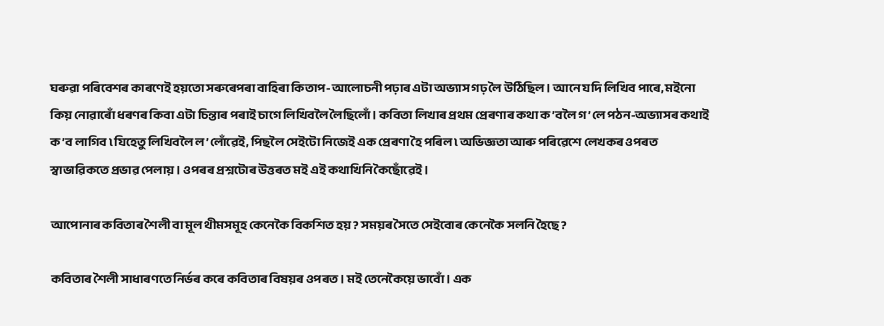ঘৰুৱা পৰিবেশৰ কাৰণেই হয়তো সৰুৰেপৰা বাহিৰা কিতাপ-আলোচনী পঢ়াৰ এটা অভ্যাস গঢ় লৈ উঠিছিল। আনে যদি লিখিব পাৰে, মইনো কিয় নোৱাৰোঁ ধৰণৰ কিবা এটা চিন্তাৰ পৰাই চাগে লিখিবলৈ লৈছিলোঁ। কবিতা লিখাৰ প্ৰথম প্ৰেৰণাৰ কথা ক’বলৈ গ’লে পঠন-অভ্যাসৰ কথাই ক’ব লাগিব ৷ যিহেতু লিখিবলৈ ল’লোঁৱেই, পিছলৈ সেইটো নিজেই এক প্ৰেৰণা হৈ পৰিল ৷ অভিজ্ঞতা আৰু পৰিৱেশে লেখকৰ ওপৰত স্বাভাৱিকতে প্ৰভাৱ পেলায়। ওপৰৰ প্ৰশ্নটোৰ উত্তৰত মই এই কথাখিনি কৈছোঁৱেই।

আপোনাৰ কবিতাৰ শৈলী বা মূল থীমসমূহ কেনেকৈ বিকশিত হয়? সময়ৰ সৈতে সেইবোৰ কেনেকৈ সলনি হৈছে?

কবিতাৰ শৈলী সাধাৰণতে নিৰ্ভৰ কৰে কবিতাৰ বিষয়ৰ ওপৰত। মই তেনেকৈয়ে ভাবোঁ। এক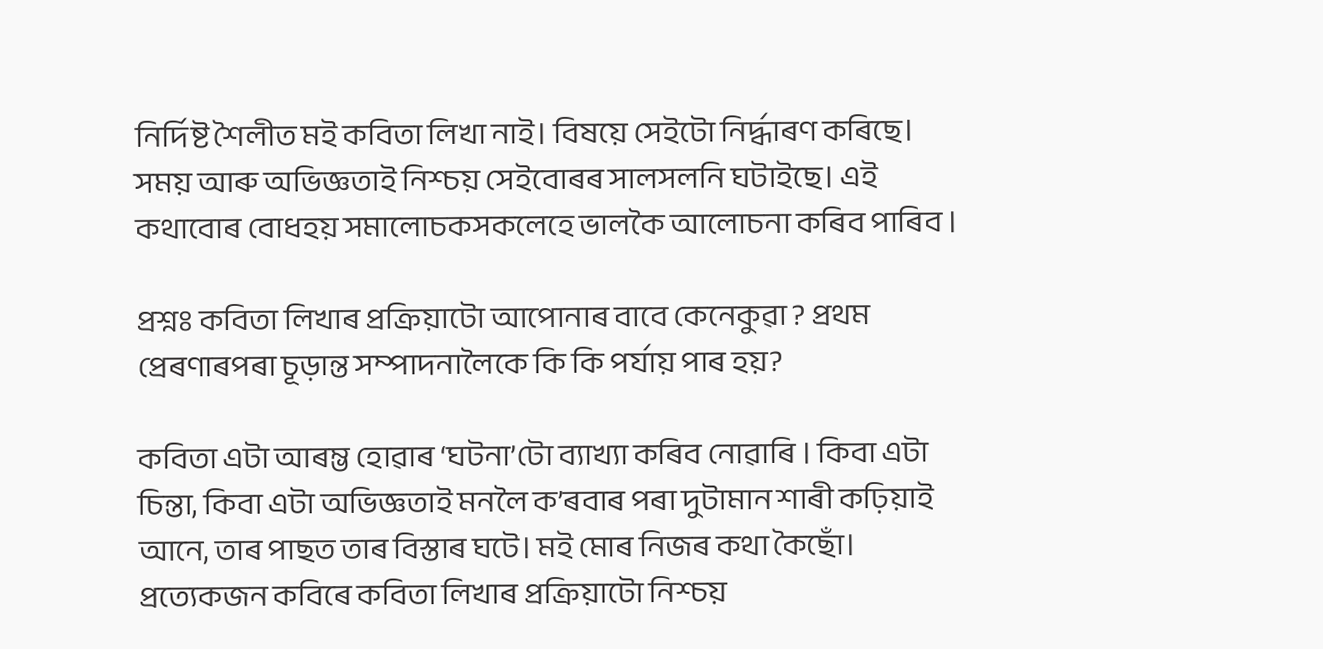নির্দিষ্ট শৈলীত ম‍ই কবিতা লিখা নাই। বিষয়ে সেইটো নিৰ্দ্ধাৰণ কৰিছে। সময় আৰু অভিজ্ঞতাই নিশ্চয় সেইবোৰৰ সালসলনি ঘটাইছে। এই কথাবোৰ বোধহয় সমালোচকসকলেহে ভালকৈ আলোচনা কৰিব পাৰিব ।

প্রশ্নঃ কবিতা লিখাৰ প্ৰক্ৰিয়াটো আপোনাৰ বাবে কেনেকুৱা ? প্ৰথম প্ৰেৰণাৰপৰা চূড়ান্ত সম্পাদনালৈকে কি কি পর্যায় পাৰ হয়?

কবিতা এটা আৰম্ভ হোৱাৰ ‘ঘটনা’টো ব্যাখ্যা কৰিব নোৱাৰি । কিবা এটা চিন্তা, কিবা এটা অভিজ্ঞতাই মনলৈ ক’ৰবাৰ পৰা দুটামান শাৰী কঢ়িয়াই আনে, তাৰ পাছত তাৰ বিস্তাৰ ঘটে। মই মোৰ নিজৰ কথা কৈছোঁ। প্ৰত্যেকজন কবিৰে কবিতা লিখাৰ প্ৰক্ৰিয়াটো নিশ্চয়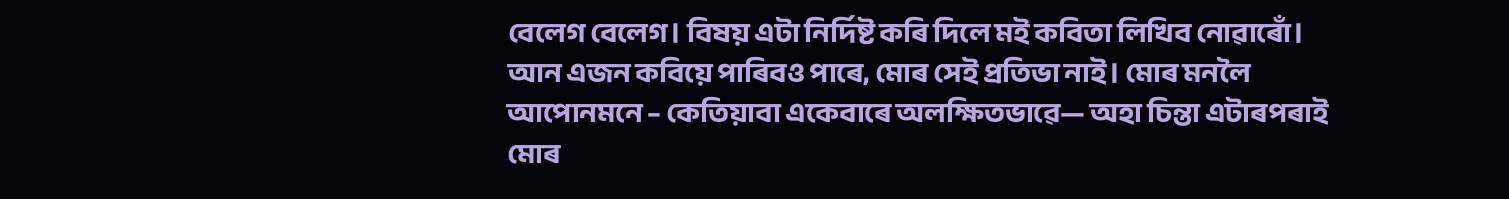বেলেগ বেলেগ। বিষয় এটা নিৰ্দিষ্ট কৰি দিলে ম‍ই কবিতা লিখিব নোৱাৰোঁ। আন এজন কবিয়ে পাৰিবও পাৰে, মোৰ সেই প্রতিভা নাই। মোৰ মনলৈ আপোনমনে – কেতিয়াবা একেবাৰে অলক্ষিতভাৱে— অহা চিন্তা এটাৰপৰাই মোৰ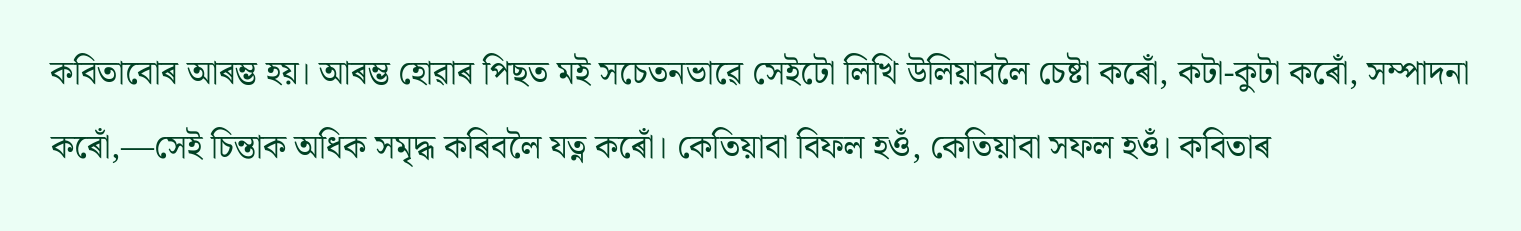কবিতাবোৰ আৰম্ভ হয়। আৰম্ভ হোৱাৰ পিছত মই সচেতনভাৱে সেইটো লিখি উলিয়াবলৈ চেষ্টা কৰোঁ, কটা-কুটা কৰোঁ, সম্পাদনা কৰোঁ,—সেই চিন্তাক অধিক সমৃদ্ধ কৰিবলৈ যত্ন কৰোঁ। কেতিয়াবা বিফল হওঁ, কেতিয়াবা সফল হওঁ। কবিতাৰ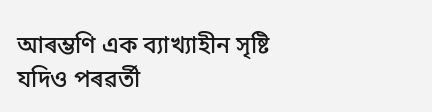আৰম্ভণি এক ব্যাখ্যাহীন সৃষ্টি যদিও পৰৱৰ্তী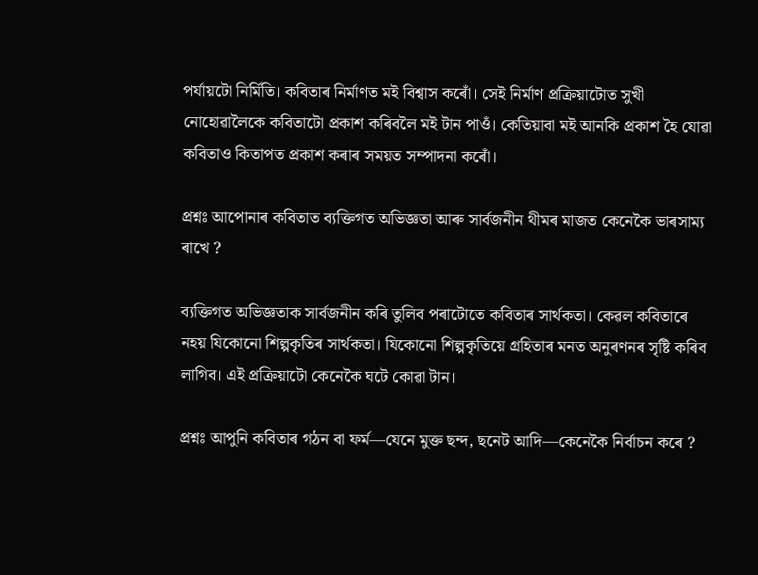পৰ্যায়টো নির্মিতি। কবিতাৰ নিৰ্মাণত মই বিশ্বাস কৰোঁ। সেই নির্মাণ প্ৰক্ৰিয়াটোত সুখী নোহোৱালৈকে কবিতাটো প্ৰকাশ কৰিবলৈ মই টান পাওঁ। কেতিয়াবা ম‍ই আনকি প্ৰকাশ হৈ যোৱা কবিতাও কিতাপত প্ৰকাশ কৰাৰ সময়ত সম্পাদনা কৰোঁ।

প্রশ্নঃ আপোনাৰ কবিতাত ব্যক্তিগত অভিজ্ঞতা আৰু সাৰ্বজনীন থীমৰ মাজত কেনেকৈ ভাৰসাম্য ৰাখে ?

ব্যক্তিগত অভিজ্ঞতাক সার্বজনীন কৰি তুলিব পৰাটোতে কবিতাৰ সাৰ্থকতা। কেৱল কবিতাৰে নহয় যিকোনো শিল্পকৃতিৰ সার্থকতা। যিকোনো শিল্পকৃতিয়ে গ্রহিতাৰ মনত অনুৰণনৰ সৃষ্টি কৰিব লাগিব। এই প্ৰক্ৰিয়াটো কেনেকৈ ঘটে কোৱা টান।

প্রশ্নঃ আপুনি কবিতাৰ গঠন বা ফর্ম—যেনে মুক্ত ছন্দ, ছনেট আদি—কেনেকৈ নির্বাচন কৰে ?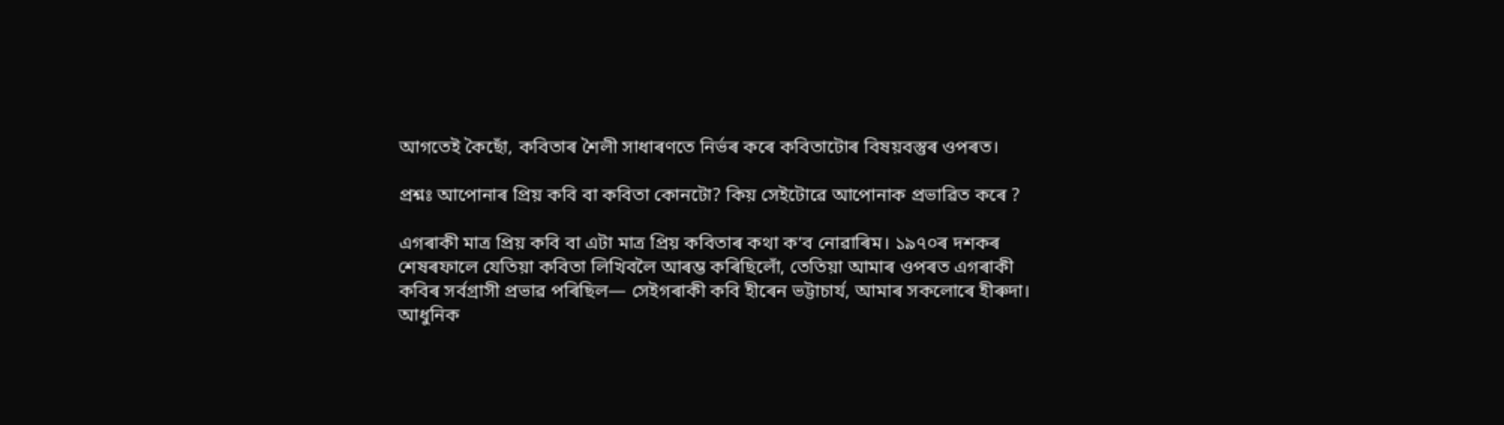আগতেই কৈছোঁ, কবিতাৰ শৈলী সাধাৰণতে নিৰ্ভৰ কৰে কবিতাটোৰ বিষয়বস্তুৰ ওপৰত।

প্রশ্নঃ আপোনাৰ প্ৰিয় কবি বা কবিতা কোনটো? কিয় সেইটোৱে আপোনাক প্ৰভাৱিত কৰে ?

এগৰাকী মাত্র প্রিয় কবি বা এটা মাত্র প্রিয় কবিতাৰ কথা ক’ব নোৱাৰিম। ১৯৭০ৰ দশকৰ শেষৰফালে যেতিয়া কবিতা লিখিবলৈ আৰম্ভ কৰিছিলোঁ, তেতিয়া আমাৰ ওপৰত এগৰাকী কবিৰ সৰ্বগ্রাসী প্রভাৱ পৰিছিল— সেইগৰাকী কবি হীৰেন ভট্টাচাৰ্য, আমাৰ সকলোৰে হীৰুদা। আধুনিক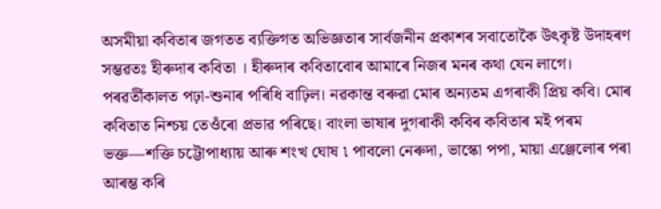অসমীয়া কবিতাৰ জগতত ব্যক্তিগত অভিজ্ঞতাৰ সাৰ্বজনীন প্ৰকাশৰ সবাতোকৈ উৎকৃষ্ট উদাহৰণ সম্ভৱতঃ হীৰুদাৰ কবিতা । হীৰুদাৰ কবিতাবোৰ আমাৰে নিজৰ মনৰ কথা যেন লাগে। পৰৱৰ্তীকালত পঢ়া-শুনাৰ পৰিধি বাঢ়িল। নৱকান্ত বৰুৱা মোৰ অন্যতম এগৰাকী প্ৰিয় কবি। মোৰ কবিতাত নিশ্চয় তেওঁৰো প্ৰভাৱ পৰিছে। বাংলা ভাষাৰ দুগৰাকী কবিৰ কবিতাৰ ম‍ই পৰম ভক্ত—শক্তি চট্টোপাধ্যায় আৰু শংখ ঘোষ ৷ পাবলো নেৰুদা, ভাস্কো পপা, মায়া এঞ্জেলোৰ পৰা আৰম্ভ কৰি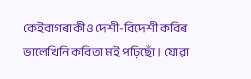কেইবাগৰাকীও দেশী-বিদেশী কবিৰ ভালেখিনি কবিতা মই পঢ়িছোঁ। যোৱা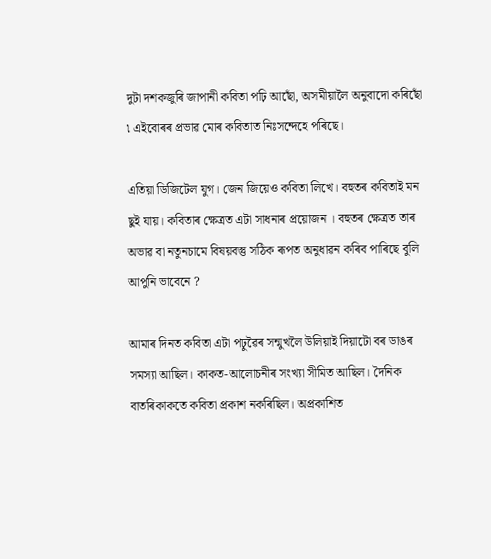দুটা দশকজুৰি জাপানী কবিতা পঢ়ি আছোঁ, অসমীয়ালৈ অনুবাদো কৰিছোঁ ৷ এইবোৰৰ প্রভাৱ মোৰ কবিতাত নিঃসন্দেহে পৰিছে।

এতিয়া ডিজিটেল যুগ। জেন জিয়েও কবিতা লিখে। বহুতৰ কবিতাই মন ছুই যায়। কবিতাৰ ক্ষেত্ৰত এটা সাধনাৰ প্ৰয়োজন । বহুতৰ ক্ষেত্ৰত তাৰ অভাৱ বা নতুনচামে বিষয়বস্তু সঠিক ৰূপত অনুধাৱন কৰিব পাৰিছে বুলি আপুনি ভাবেনে ?

আমাৰ দিনত কবিতা এটা পঢ়ুৱৈৰ সন্মুখলৈ উলিয়াই দিয়াটো বৰ ডাঙৰ সমস্যা আছিল। কাকত-আলোচনীৰ সংখ্যা সীমিত আছিল। দৈনিক বাতৰিকাকতে কবিতা প্রকাশ নকৰিছিল। অপ্রকাশিত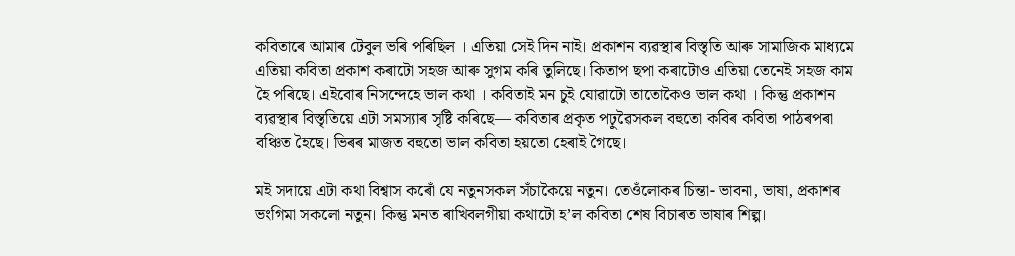কবিতাৰে আমাৰ টেবুল ভৰি পৰিছিল । এতিয়া সেই দিন নাই। প্রকাশন ব্যৱস্থাৰ বিস্তৃতি আৰু সামাজিক মাধ্যমে এতিয়া কবিতা প্ৰকাশ কৰাটো সহজ আৰু সুগম কৰি তুলিছে। কিতাপ ছপা কৰাটোও এতিয়া তেনেই সহজ কাম হৈ পৰিছে। এইবোৰ নিসন্দেহে ভাল কথা । কবিতাই মন চুই যোৱাটো তাতোকৈও ভাল কথা । কিন্তু প্রকাশন ব্যৱস্থাৰ বিস্তৃতিয়ে এটা সমস্যাৰ সৃষ্টি কৰিছে— কবিতাৰ প্ৰকৃত পঢ়ুৱৈসকল বহুতো কবিৰ কবিতা পাঠৰপৰা বঞ্চিত হৈছে। ভিৰৰ মাজত বহুতো ভাল কবিতা হয়তো হেৰাই গৈছে।

মই সদায়ে এটা কথা বিশ্বাস কৰোঁ যে নতুনসকল সঁচাকৈয়ে নতুন। তেওঁলোকৰ চিন্তা- ভাবনা, ভাষা, প্রকাশৰ ভংগিমা সকলো নতুন। কিন্তু মনত ৰাখিবলগীয়া কথাটো হ’ল কবিতা শেষ বিচাৰত ভাষাৰ শিল্প।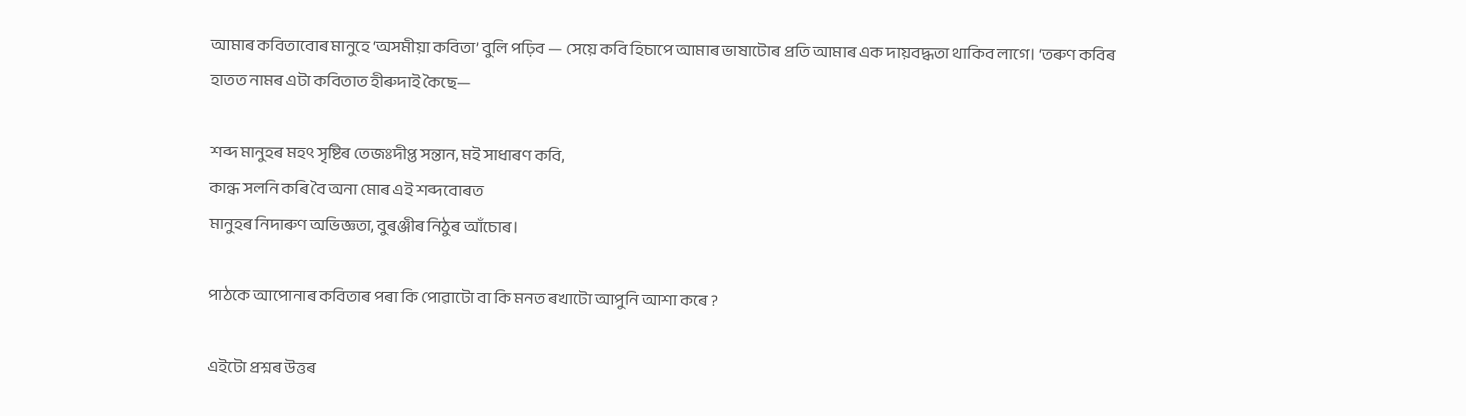আমাৰ কবিতাবোৰ মানুহে ‘অসমীয়া কবিতা’ বুলি পঢ়িব — সেয়ে কবি হিচাপে আমাৰ ভাষাটোৰ প্ৰতি আমাৰ এক দায়বদ্ধতা থাকিব লাগে। ‘তৰুণ কবিৰ হাতত নামৰ এটা কবিতাত হীৰুদাই কৈছে—

শব্দ মানুহৰ মহৎ সৃষ্টিৰ তেজঃদীপ্ত সন্তান, মই সাধাৰণ কবি,
কান্ধ সলনি কৰি বৈ অনা মোৰ এই শব্দবোৰত
মানুহৰ নিদাৰুণ অভিজ্ঞতা, বুৰঞ্জীৰ নিঠুৰ আঁচোৰ।

পাঠকে আপোনাৰ কবিতাৰ পৰা কি পোৱাটো বা কি মনত ৰখাটো আপুনি আশা কৰে ?

এইটো প্ৰশ্নৰ উত্তৰ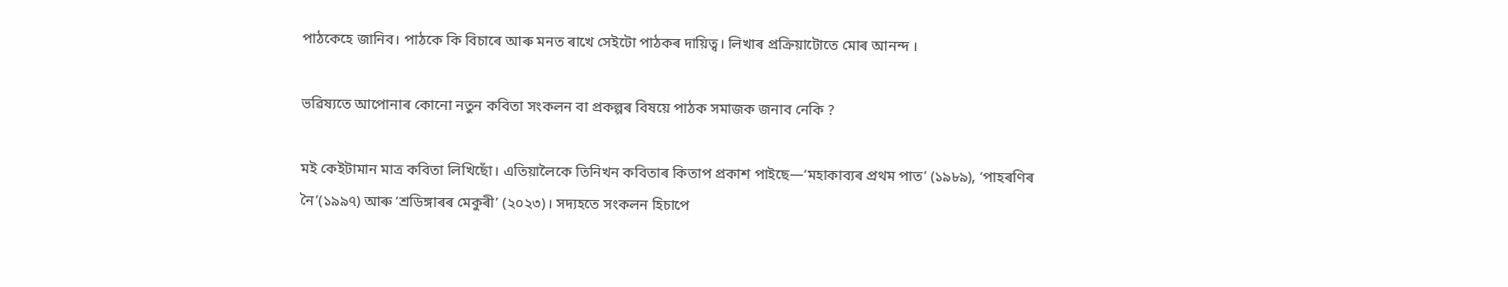পাঠকেহে জানিব। পাঠকে কি বিচাৰে আৰু মনত ৰাখে সেইটো পাঠকৰ দায়িত্ব। লিখাৰ প্ৰক্ৰিয়াটোতে মোৰ আনন্দ ।

ভৱিষ্যতে আপোনাৰ কোনো নতুন কবিতা সংকলন বা প্ৰকল্পৰ বিষয়ে পাঠক সমাজক জনাব নেকি ?

মই কেইটামান মাত্র কবিতা লিখিছোঁ। এতিয়ালৈকে তিনিখন কবিতাৰ কিতাপ প্রকাশ পাইছে—‘মহাকাব্যৰ প্ৰথম পাত’ (১৯৮৯), ‘পাহৰণিৰ নৈ’(১৯৯৭) আৰু ‘শ্রডিঙ্গাৰৰ মেকুৰী’ (২০২৩)। সদ্যহতে সংকলন হিচাপে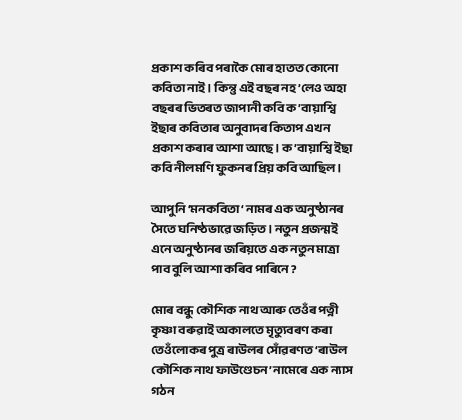প্ৰকাশ কৰিব পৰাকৈ মোৰ হাতত কোনো কবিতা নাই। কিন্তু এই বছৰ নহ’লেও অহা বছৰৰ ভিতৰত জাপানী কবি ক’বায়াশ্বি ইছাৰ কবিতাৰ অনুবাদৰ কিতাপ এখন প্ৰকাশ কৰাৰ আশা আছে। ক’বায়াশ্বি ইছা কবি নীলমণি ফুকনৰ প্ৰিয় কবি আছিল।

আপুনি ‘মনকবিতা‘ নামৰ এক অনুষ্ঠানৰ সৈতে ঘনিষ্ঠভাৱে জড়িত। নতুন প্রজন্মই এনে অনুষ্ঠানৰ জৰিয়তে এক নতুন মাত্রা পাব বুলি আশা কৰিব পাৰিনে ?

মোৰ বন্ধু কৌশিক নাথ আৰু তেওঁৰ পত্নী কৃষ্ণা বৰুৱাই অকালতে মৃত্যুবৰণ কৰা তেওঁলোকৰ পুত্ৰ ৰাউলৰ সোঁৱৰণত ‘ৰাউল কৌশিক নাথ ফাউণ্ডেচন’ নামেৰে এক ন্যাস গঠন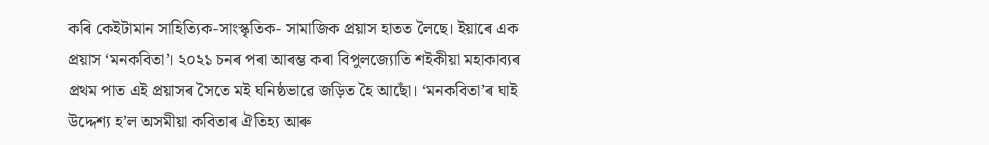কৰি কেইটামান সাহিত্যিক-সাংস্কৃতিক- সামাজিক প্রয়াস হাতত লৈছে। ইয়াৰে এক প্রয়াস ‘মনকবিতা’। ২০২১ চনৰ পৰা আৰম্ভ কৰা বিপুলজ্যোতি শ‍ইকীয়া মহাকাব্যৰ প্ৰথম পাত এই প্রয়াসৰ সৈতে মই ঘনিষ্ঠভাৱে জড়িত হৈ আছোঁ। ‘মনকবিতা’ৰ ঘাই উদ্দেশ্য হ’ল অসমীয়া কবিতাৰ ঐতিহ্য আৰু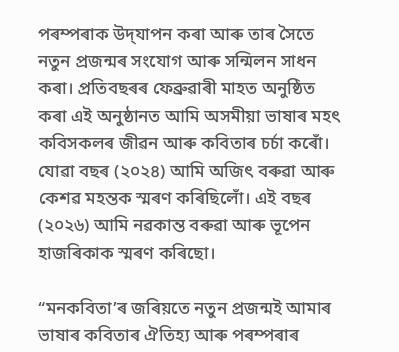পৰম্পৰাক উদ্‌যাপন কৰা আৰু তাৰ সৈতে নতুন প্ৰজন্মৰ সংযোগ আৰু সন্মিলন সাধন কৰা। প্ৰতিবছৰৰ ফেব্ৰুৱাৰী মাহত অনুষ্ঠিত কৰা এই অনুষ্ঠানত আমি অসমীয়া ভাষাৰ মহৎ কবিসকলৰ জীৱন আৰু কবিতাৰ চৰ্চা কৰোঁ। যোৱা বছৰ (২০২৪) আমি অজিৎ বৰুৱা আৰু কেশৱ মহন্তক স্মৰণ কৰিছিলোঁ। এই বছৰ (২০২৬) আমি নৱকান্ত বৰুৱা আৰু ভূপেন হাজৰিকাক স্মৰণ কৰিছো।

“মনকবিতা’ৰ জৰিয়তে নতুন প্রজন্মই আমাৰ ভাষাৰ কবিতাৰ ঐতিহ্য আৰু পৰম্পৰাৰ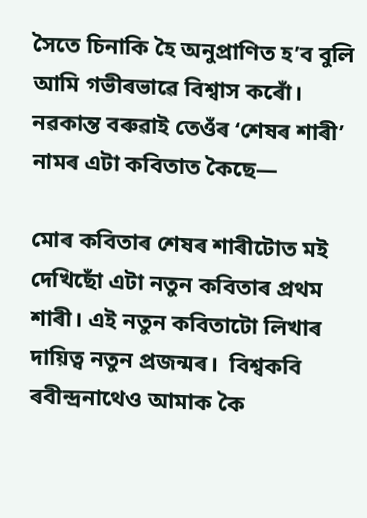সৈতে চিনাকি হৈ অনুপ্রাণিত হ’ব বুলি আমি গভীৰভাৱে বিশ্বাস কৰোঁ। নৱকান্ত বৰুৱাই তেওঁৰ ‘শেষৰ শাৰী’ নামৰ এটা কবিতাত কৈছে—

মোৰ কবিতাৰ শেষৰ শাৰীটোত মই দেখিছোঁ এটা নতুন কবিতাৰ প্ৰথম শাৰী। এই নতুন কবিতাটো লিখাৰ দায়িত্ব নতুন প্ৰজন্মৰ।  বিশ্বকবি ৰবীন্দ্ৰনাথেও আমাক কৈ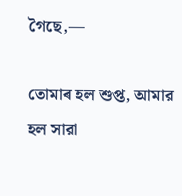গৈছে,—

তোমাৰ হল শুপ্ত, আমার হল সারা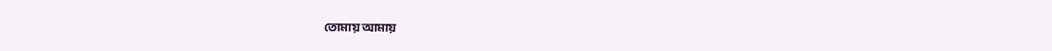তোমায় আমায়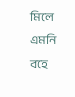মিলে এমনি বহে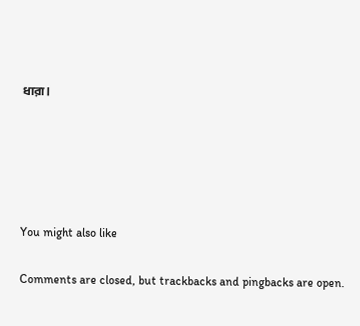ধারা।





You might also like

Comments are closed, but trackbacks and pingbacks are open.